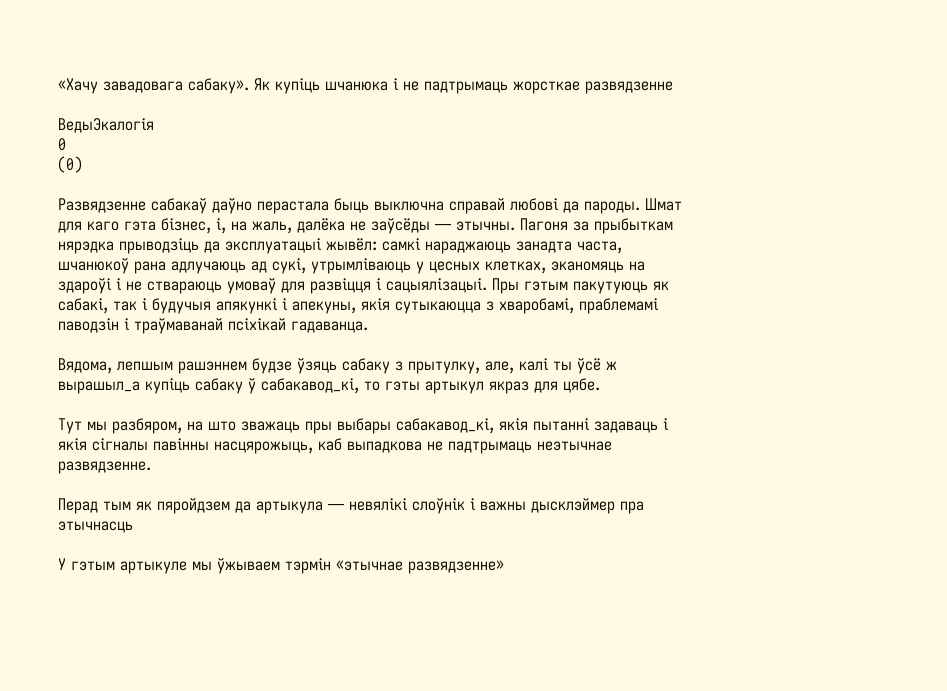«Хачу завадовага сабаку». Як купіць шчанюка і не падтрымаць жорсткае развядзенне

ВедыЭкалогія
0
(0)

Развядзенне сабакаў даўно перастала быць выключна справай любові да пароды. Шмат для каго гэта бізнес, і, на жаль, далёка не заўсёды — этычны. Пагоня за прыбыткам нярэдка прыводзіць да эксплуатацыі жывёл: самкі нараджаюць занадта часта, шчанюкоў рана адлучаюць ад сукі, утрымліваюць у цесных клетках, эканомяць на здароўі і не ствараюць умоваў для развіцця і сацыялізацыі. Пры гэтым пакутуюць як сабакі, так і будучыя апякункі і апекуны, якія сутыкаюцца з хваробамі, праблемамі паводзін і траўмаванай псіхікай гадаванца.

Вядома, лепшым рашэннем будзе ўзяць сабаку з прытулку, але, калі ты ўсё ж вырашыл_а купіць сабаку ў сабакавод_кі, то гэты артыкул якраз для цябе.

Тут мы разбяром, на што зважаць пры выбары сабакавод_кі, якія пытанні задаваць і якія сігналы павінны насцярожыць, каб выпадкова не падтрымаць неэтычнае развядзенне.

Перад тым як пяройдзем да артыкула — невялікі слоўнік і важны дысклэймер пра этычнасць

У гэтым артыкуле мы ўжываем тэрмін «этычнае развядзенне»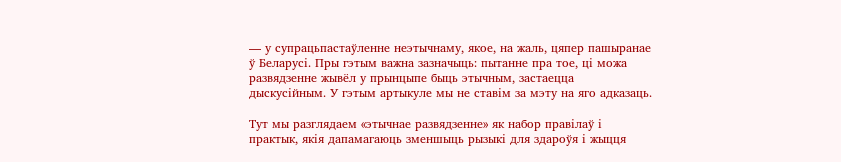— у супрацьпастаўленне неэтычнаму, якое, на жаль, цяпер пашыранае ў Беларусі. Пры гэтым важна зазначыць: пытанне пра тое, ці можа развядзенне жывёл у прынцыпе быць этычным, застаецца дыскусійным. У гэтым артыкуле мы не ставім за мэту на яго адказаць.

Тут мы разглядаем «этычнае развядзенне» як набор правілаў і практык, якія дапамагаюць зменшыць рызыкі для здароўя і жыцця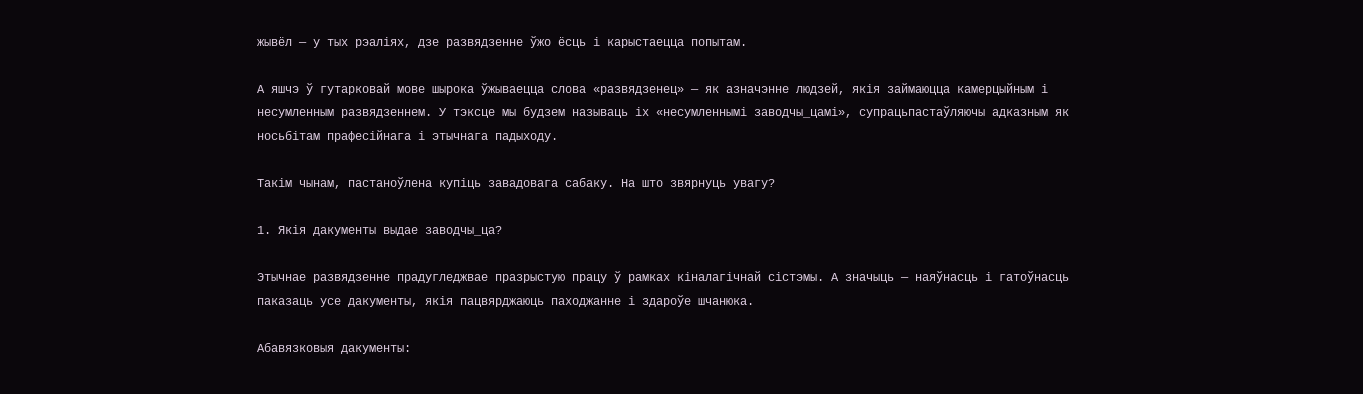жывёл — у тых рэаліях, дзе развядзенне ўжо ёсць і карыстаецца попытам.

А яшчэ ў гутарковай мове шырока ўжываецца слова «развядзенец» — як азначэнне людзей, якія займаюцца камерцыйным і несумленным развядзеннем. У тэксце мы будзем называць іх «несумленнымі заводчы_цамі», супрацьпастаўляючы адказным як носьбітам прафесійнага і этычнага падыходу.

Такім чынам, пастаноўлена купіць завадовага сабаку. На што звярнуць увагу?

1. Якія дакументы выдае заводчы_ца?

Этычнае развядзенне прадугледжвае празрыстую працу ў рамках кіналагічнай сістэмы. А значыць — наяўнасць і гатоўнасць паказаць усе дакументы, якія пацвярджаюць паходжанне і здароўе шчанюка.

Абавязковыя дакументы: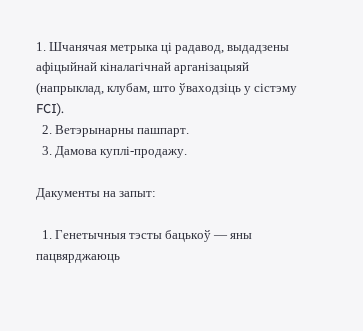1. Шчанячая метрыка ці радавод, выдадзены афіцыйнай кіналагічнай арганізацыяй (напрыклад, клубам, што ўваходзіць у сістэму FCI).
  2. Ветэрынарны пашпарт.
  3. Дамова куплі-продажу.

Дакументы на запыт:

  1. Генетычныя тэсты бацькоў — яны пацвярджаюць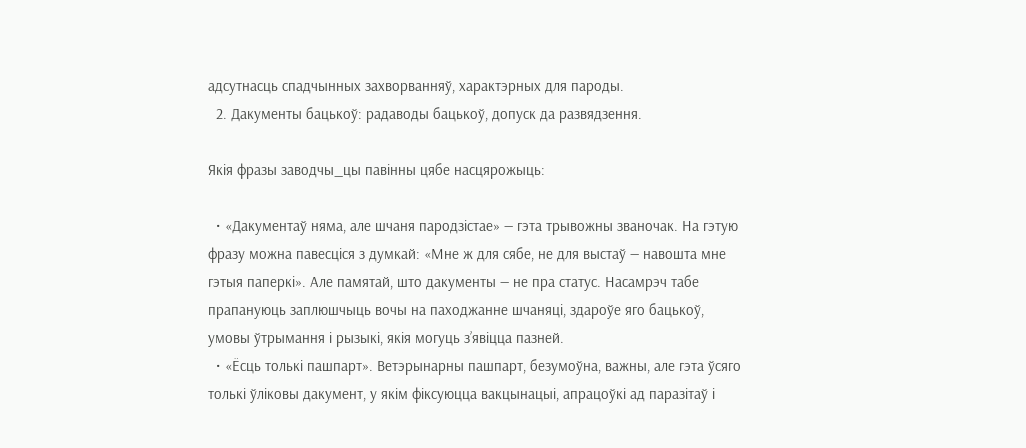адсутнасць спадчынных захворванняў, характэрных для пароды.
  2. Дакументы бацькоў: радаводы бацькоў, допуск да развядзення.

Якія фразы заводчы_цы павінны цябе насцярожыць:

  • «Дакументаў няма, але шчаня пародзістае» — гэта трывожны званочак. На гэтую фразу можна павесціся з думкай: «Мне ж для сябе, не для выстаў — навошта мне гэтыя паперкі». Але памятай, што дакументы — не пра статус. Насамрэч табе прапануюць заплюшчыць вочы на паходжанне шчаняці, здароўе яго бацькоў, умовы ўтрымання і рызыкі, якія могуць з’явіцца пазней.
  • «Ёсць толькі пашпарт». Ветэрынарны пашпарт, безумоўна, важны, але гэта ўсяго толькі ўліковы дакумент, у якім фіксуюцца вакцынацыі, апрацоўкі ад паразітаў і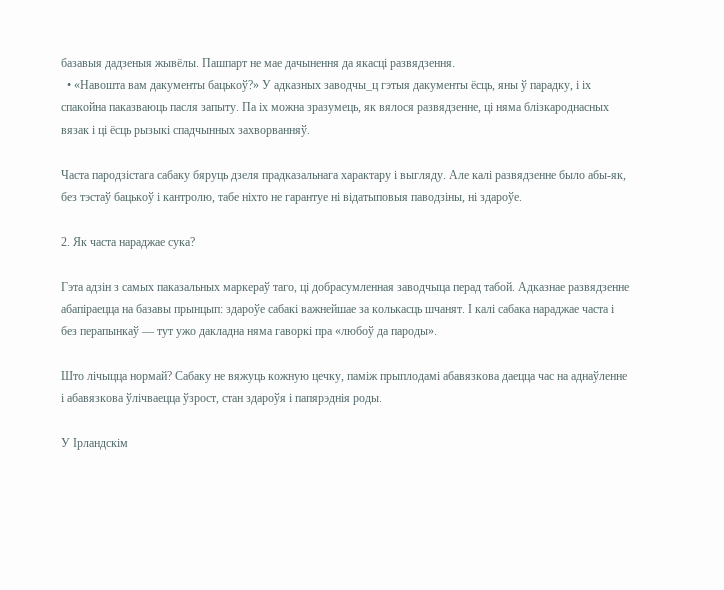базавыя дадзеныя жывёлы. Пашпарт не мае дачынення да якасці развядзення.
  • «Навошта вам дакументы бацькоў?» У адказных заводчы_ц гэтыя дакументы ёсць, яны ў парадку, і іх спакойна паказваюць пасля запыту. Па іх можна зразумець, як вялося развядзенне, ці няма блізкароднасных вязак і ці ёсць рызыкі спадчынных захворванняў.

Часта пародзістага сабаку бяруць дзеля прадказальнага характару і выгляду. Але калі развядзенне было абы-як, без тэстаў бацькоў і кантролю, табе ніхто не гарантуе ні відатыповыя паводзіны, ні здароўе.

2. Як часта нараджае сука?

Гэта адзін з самых паказальных маркераў таго, ці добрасумленная заводчыца перад табой. Адказнае развядзенне абапіраецца на базавы прынцып: здароўе сабакі важнейшае за колькасць шчанят. І калі сабака нараджае часта і без перапынкаў — тут ужо дакладна няма гаворкі пра «любоў да пароды».

Што лічыцца нормай? Сабаку не вяжуць кожную цечку, паміж прыплодамі абавязкова даецца час на аднаўленне і абавязкова ўлічваецца ўзрост, стан здароўя і папярэднія роды.

У Ірландскім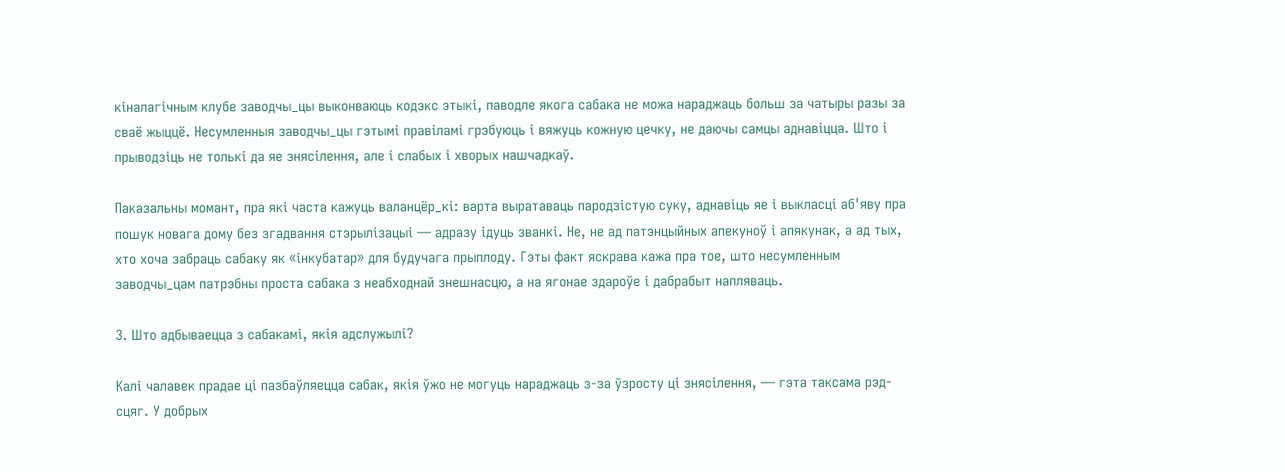кіналагічным клубе заводчы_цы выконваюць кодэкс этыкі, паводле якога сабака не можа нараджаць больш за чатыры разы за сваё жыццё. Несумленныя заводчы_цы гэтымі правіламі грэбуюць і вяжуць кожную цечку, не даючы самцы аднавіцца. Што і прыводзіць не толькі да яе знясілення, але і слабых і хворых нашчадкаў.

Паказальны момант, пра які часта кажуць валанцёр_кі: варта выратаваць пародзістую суку, аднавіць яе і выкласці аб'яву пра пошук новага дому без згадвання стэрылізацыі — адразу ідуць званкі. Не, не ад патэнцыйных апекуноў і апякунак, а ад тых, хто хоча забраць сабаку як «інкубатар» для будучага прыплоду. Гэты факт яскрава кажа пра тое, што несумленным заводчы_цам патрэбны проста сабака з неабходнай знешнасцю, а на ягонае здароўе і дабрабыт напляваць.

3. Што адбываецца з сабакамі, якія адслужылі?

Калі чалавек прадае ці пазбаўляецца сабак, якія ўжо не могуць нараджаць з-за ўзросту ці знясілення, — гэта таксама рэд-сцяг. У добрых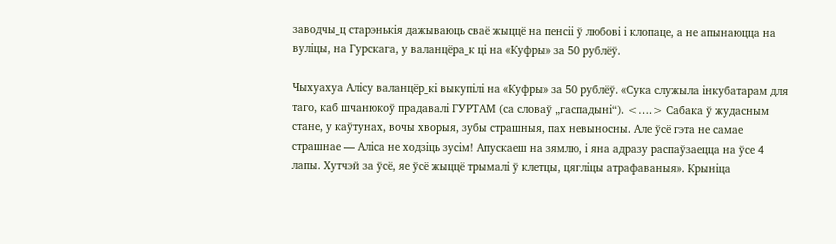заводчы_ц старэнькія дажываюць сваё жыццё на пенсіі ў любові і клопаце, а не апынаюцца на вуліцы, на Гурскага, у валанцёра_к ці на «Куфры» за 50 рублёў.

Чыхуахуа Алісу валанцёр_кі выкупілі на «Куфры» за 50 рублёў. «Сука служыла інкубатарам для таго, каб шчанюкоў прадавалі ГУРТАМ (са словаў „гаспадыні“). <….> Сабака ў жудасным стане, у каўтунах, вочы хворыя, зубы страшныя, пах невыносны. Але ўсё гэта не самае страшнае — Аліса не ходзіць зусім! Апускаеш на зямлю, і яна адразу распаўзаецца на ўсе 4 лапы. Хутчэй за ўсё, яе ўсё жыццё трымалі ў клетцы, цягліцы атрафаваныя». Крыніца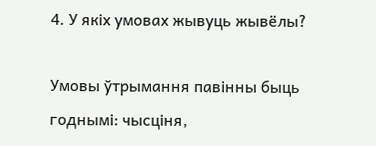4. У якіх умовах жывуць жывёлы?

Умовы ўтрымання павінны быць годнымі: чысціня,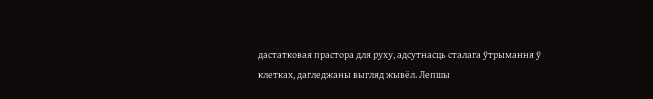дастатковая прастора для руху, адсутнасць сталага ўтрымання ў клетках, дагледжаны выгляд жывёл. Лепшы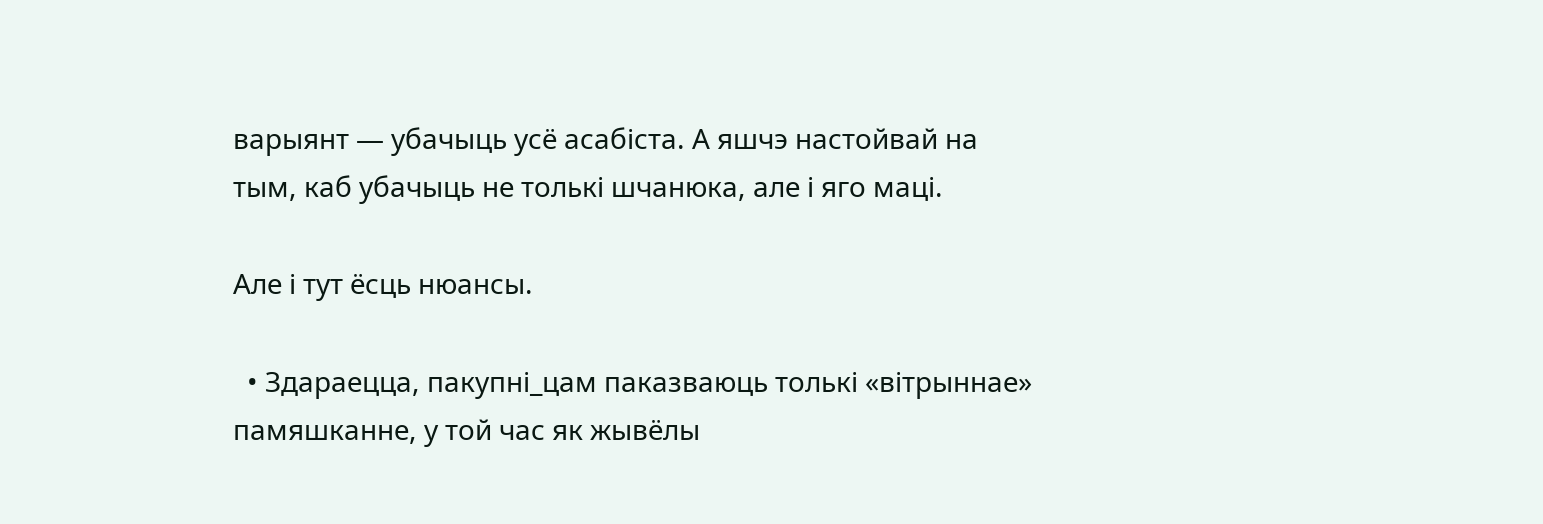варыянт — убачыць усё асабіста. А яшчэ настойвай на тым, каб убачыць не толькі шчанюка, але і яго маці.

Але і тут ёсць нюансы.

  • Здараецца, пакупні_цам паказваюць толькі «вітрыннае» памяшканне, у той час як жывёлы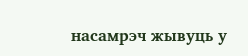насамрэч жывуць у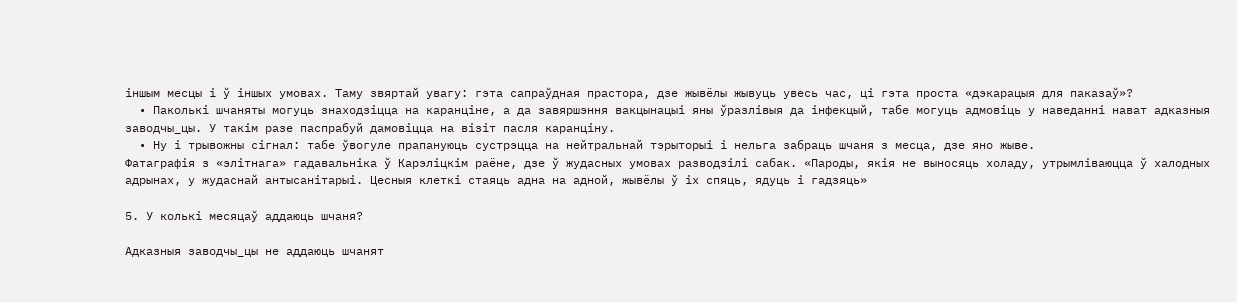іншым месцы і ў іншых умовах. Таму звяртай увагу: гэта сапраўдная прастора, дзе жывёлы жывуць увесь час, ці гэта проста «дэкарацыя для паказаў»?
  • Паколькі шчаняты могуць знаходзіцца на каранціне, а да завяршэння вакцынацыі яны ўразлівыя да інфекцый, табе могуць адмовіць у наведанні нават адказныя заводчы_цы. У такім разе паспрабуй дамовіцца на візіт пасля каранціну.
  • Ну і трывожны сігнал: табе ўвогуле прапануюць сустрэцца на нейтральнай тэрыторыі і нельга забраць шчаня з месца, дзе яно жыве.
Фатаграфія з «элітнага» гадавальніка ў Карэліцкім раёне, дзе ў жудасных умовах разводзілі сабак. «Пароды, якія не выносяць холаду, утрымліваюцца ў халодных адрынах, у жудаснай антысанітарыі. Цесныя клеткі стаяць адна на адной, жывёлы ў іх спяць, ядуць і гадзяць»

5. У колькі месяцаў аддаюць шчаня?

Адказныя заводчы_цы не аддаюць шчанят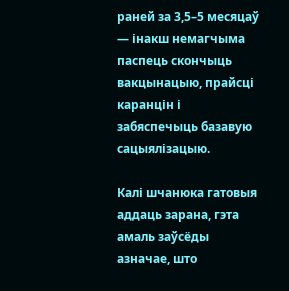раней за 3,5–5 месяцаў — інакш немагчыма паспець скончыць вакцынацыю, прайсці каранцін і забяспечыць базавую сацыялізацыю.

Калі шчанюка гатовыя аддаць зарана, гэта амаль заўсёды азначае, што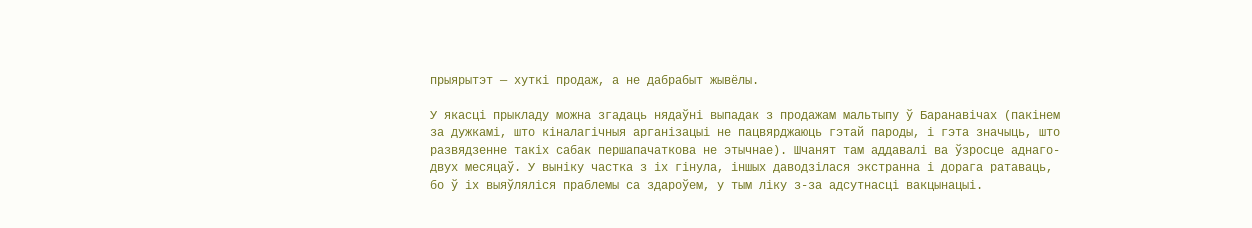прыярытэт — хуткі продаж, а не дабрабыт жывёлы.

У якасці прыкладу можна згадаць нядаўні выпадак з продажам мальтыпу ў Баранавічах (пакінем за дужкамі, што кіналагічныя арганізацыі не пацвярджаюць гэтай пароды, і гэта значыць, што развядзенне такіх сабак першапачаткова не этычнае). Шчанят там аддавалі ва ўзросце аднаго-двух месяцаў. У выніку частка з іх гінула, іншых даводзілася экстранна і дорага ратаваць, бо ў іх выяўляліся праблемы са здароўем, у тым ліку з-за адсутнасці вакцынацыі.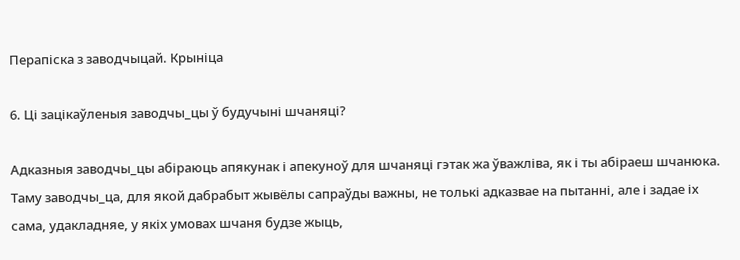Перапіска з заводчыцай. Крыніца

6. Ці зацікаўленыя заводчы_цы ў будучыні шчаняці?

Адказныя заводчы_цы абіраюць апякунак і апекуноў для шчаняці гэтак жа ўважліва, як і ты абіраеш шчанюка. Таму заводчы_ца, для якой дабрабыт жывёлы сапраўды важны, не толькі адказвае на пытанні, але і задае іх сама, удакладняе, у якіх умовах шчаня будзе жыць,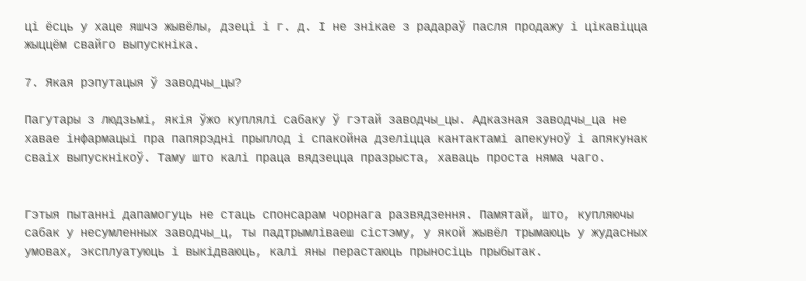ці ёсць у хаце яшчэ жывёлы, дзеці і г. д. І не знікае з радараў пасля продажу і цікавіцца жыццём свайго выпускніка.

7. Якая рэпутацыя ў заводчы_цы?

Пагутары з людзьмі, якія ўжо куплялі сабаку ў гэтай заводчы_цы. Адказная заводчы_ца не хавае інфармацыі пра папярэдні прыплод і спакойна дзеліцца кантактамі апекуноў і апякунак сваіх выпускнікоў. Таму што калі праца вядзецца празрыста, хаваць проста няма чаго.


Гэтыя пытанні дапамогуць не стаць спонсарам чорнага развядзення. Памятай, што, купляючы сабак у несумленных заводчы_ц, ты падтрымліваеш сістэму, у якой жывёл трымаюць у жудасных умовах, эксплуатуюць і выкідваюць, калі яны перастаюць прыносіць прыбытак.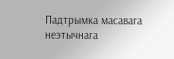Падтрымка масавага неэтычнага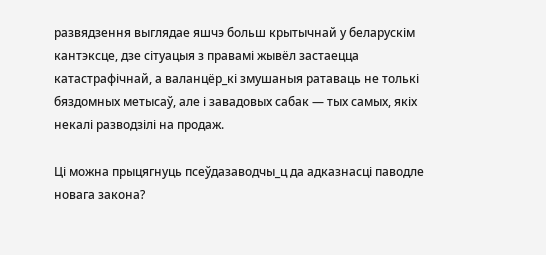развядзення выглядае яшчэ больш крытычнай у беларускім кантэксце, дзе сітуацыя з правамі жывёл застаецца катастрафічнай, а валанцёр_кі змушаныя ратаваць не толькі бяздомных метысаў, але і завадовых сабак — тых самых, якіх некалі разводзілі на продаж.

Ці можна прыцягнуць псеўдазаводчы_ц да адказнасці паводле новага закона?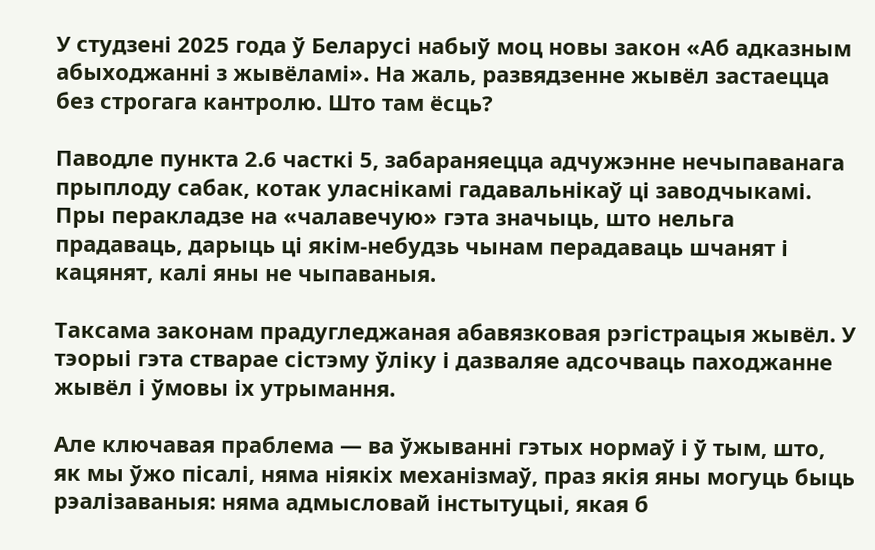У студзені 2025 года ў Беларусі набыў моц новы закон «Аб адказным абыходжанні з жывёламі». На жаль, развядзенне жывёл застаецца без строгага кантролю. Што там ёсць?

Паводле пункта 2.6 часткі 5, забараняецца адчужэнне нечыпаванага прыплоду сабак, котак уласнікамі гадавальнікаў ці заводчыкамі. Пры перакладзе на «чалавечую» гэта значыць, што нельга прадаваць, дарыць ці якім-небудзь чынам перадаваць шчанят і кацянят, калі яны не чыпаваныя.

Таксама законам прадугледжаная абавязковая рэгістрацыя жывёл. У тэорыі гэта стварае сістэму ўліку і дазваляе адсочваць паходжанне жывёл і ўмовы іх утрымання.

Але ключавая праблема — ва ўжыванні гэтых нормаў і ў тым, што, як мы ўжо пісалі, няма ніякіх механізмаў, праз якія яны могуць быць рэалізаваныя: няма адмысловай інстытуцыі, якая б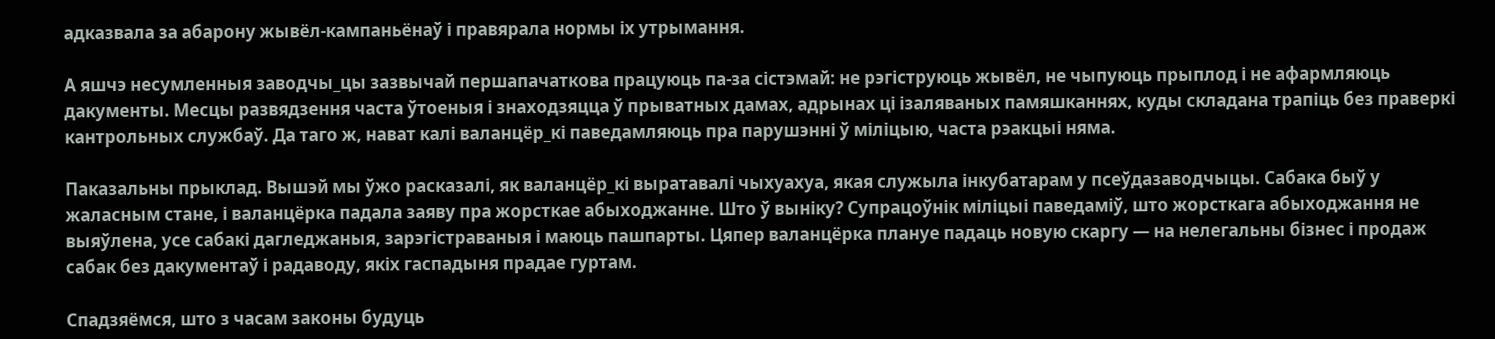адказвала за абарону жывёл-кампаньёнаў і правярала нормы іх утрымання.

А яшчэ несумленныя заводчы_цы зазвычай першапачаткова працуюць па-за сістэмай: не рэгіструюць жывёл, не чыпуюць прыплод і не афармляюць дакументы. Месцы развядзення часта ўтоеныя і знаходзяцца ў прыватных дамах, адрынах ці ізаляваных памяшканнях, куды складана трапіць без праверкі кантрольных службаў. Да таго ж, нават калі валанцёр_кі паведамляюць пра парушэнні ў міліцыю, часта рэакцыі няма.

Паказальны прыклад. Вышэй мы ўжо расказалі, як валанцёр_кі выратавалі чыхуахуа, якая служыла інкубатарам у псеўдазаводчыцы. Сабака быў у жаласным стане, і валанцёрка падала заяву пра жорсткае абыходжанне. Што ў выніку? Супрацоўнік міліцыі паведаміў, што жорсткага абыходжання не выяўлена, усе сабакі дагледжаныя, зарэгістраваныя і маюць пашпарты. Цяпер валанцёрка плануе падаць новую скаргу — на нелегальны бізнес і продаж сабак без дакументаў і радаводу, якіх гаспадыня прадае гуртам.

Спадзяёмся, што з часам законы будуць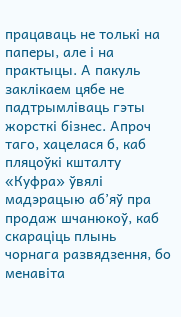працаваць не толькі на паперы, але і на практыцы. А пакуль заклікаем цябе не падтрымліваць гэты жорсткі бізнес. Апроч таго, хацелася б, каб пляцоўкі кшталту «Куфра» ўвялі мадэрацыю аб’яў пра продаж шчанюкоў, каб скараціць плынь чорнага развядзення, бо менавіта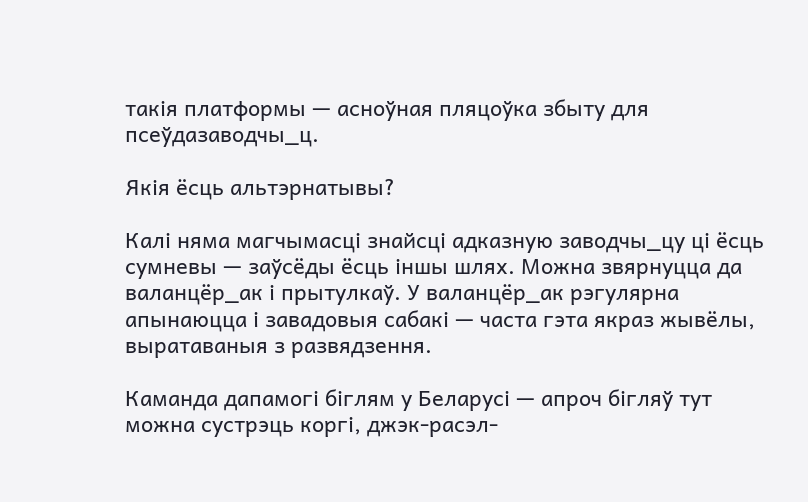такія платформы — асноўная пляцоўка збыту для псеўдазаводчы_ц.

Якія ёсць альтэрнатывы?

Калі няма магчымасці знайсці адказную заводчы_цу ці ёсць сумневы — заўсёды ёсць іншы шлях. Можна звярнуцца да валанцёр_ак і прытулкаў. У валанцёр_ак рэгулярна апынаюцца і завадовыя сабакі — часта гэта якраз жывёлы, выратаваныя з развядзення.

Каманда дапамогі біглям у Беларусі — апроч бігляў тут можна сустрэць коргі, джэк-расэл-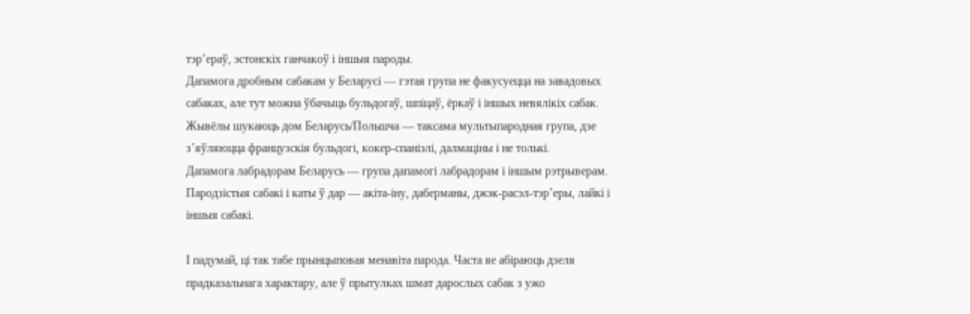тэр’ераў, эстонскіх ганчакоў і іншыя пароды.
Дапамога дробным сабакам у Беларусі — гэтая група не факусуецца на завадовых сабаках, але тут можна ўбачыць бульдогаў, шпіцаў, ёркаў і іншых невялікіх сабак.
Жывёлы шукаюць дом Беларусь/Польшча — таксама мультыпародная група, дзе з’яўляюцца французскія бульдогі, кокер-спаніэлі, далмаціны і не толькі.
Дапамога лабрадорам Беларусь — група дапамогі лабрадорам і іншым рэтрыверам.
Пародзістыя сабакі і каты ў дар — акіта-іну, даберманы, джэк-расэл-тэр’еры, лайкі і іншыя сабакі.

І падумай, ці так табе прынцыповая менавіта парода. Часта яе абіраюць дзеля прадказальнага характару, але ў прытулках шмат дарослых сабак з ужо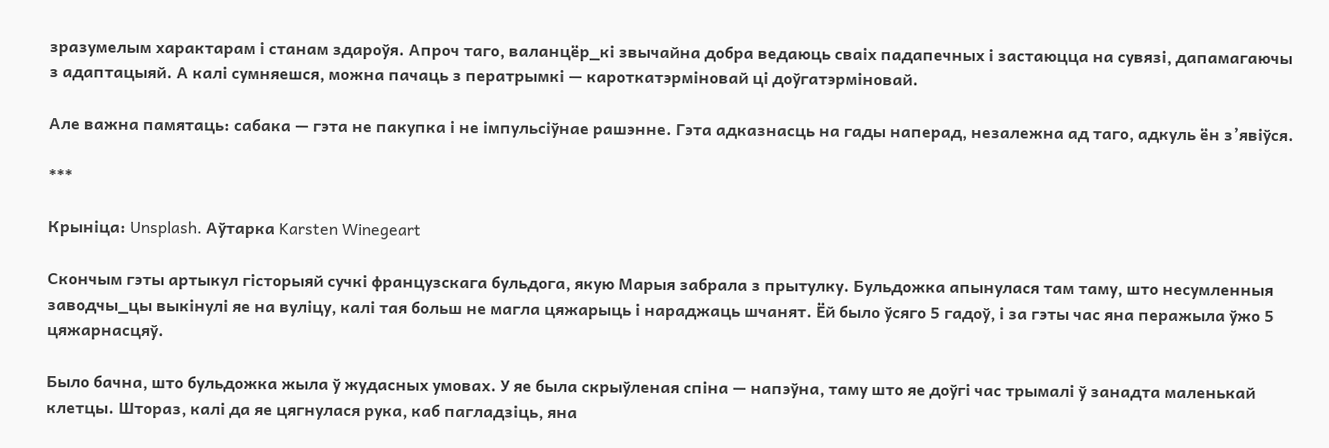зразумелым характарам і станам здароўя. Апроч таго, валанцёр_кі звычайна добра ведаюць сваіх падапечных і застаюцца на сувязі, дапамагаючы з адаптацыяй. А калі сумняешся, можна пачаць з ператрымкі — кароткатэрміновай ці доўгатэрміновай.

Але важна памятаць: сабака — гэта не пакупка і не імпульсіўнае рашэнне. Гэта адказнасць на гады наперад, незалежна ад таго, адкуль ён з’явіўся.

***

Крыніца: Unsplash. Аўтарка Karsten Winegeart

Скончым гэты артыкул гісторыяй сучкі французскага бульдога, якую Марыя забрала з прытулку. Бульдожка апынулася там таму, што несумленныя заводчы_цы выкінулі яе на вуліцу, калі тая больш не магла цяжарыць і нараджаць шчанят. Ёй было ўсяго 5 гадоў, і за гэты час яна перажыла ўжо 5 цяжарнасцяў.

Было бачна, што бульдожка жыла ў жудасных умовах. У яе была скрыўленая спіна — напэўна, таму што яе доўгі час трымалі ў занадта маленькай клетцы. Штораз, калі да яе цягнулася рука, каб пагладзіць, яна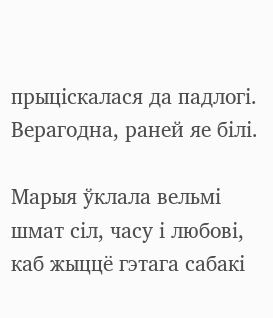прыціскалася да падлогі. Верагодна, раней яе білі.

Марыя ўклала вельмі шмат сіл, часу і любові, каб жыццё гэтага сабакі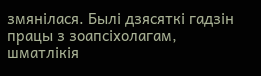змянілася. Былі дзясяткі гадзін працы з зоапсіхолагам, шматлікія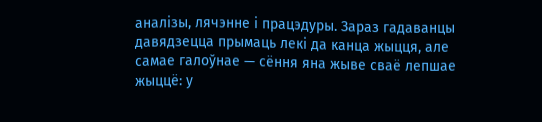аналізы, лячэнне і працэдуры. Зараз гадаванцы давядзецца прымаць лекі да канца жыцця, але самае галоўнае — сёння яна жыве сваё лепшае жыццё: у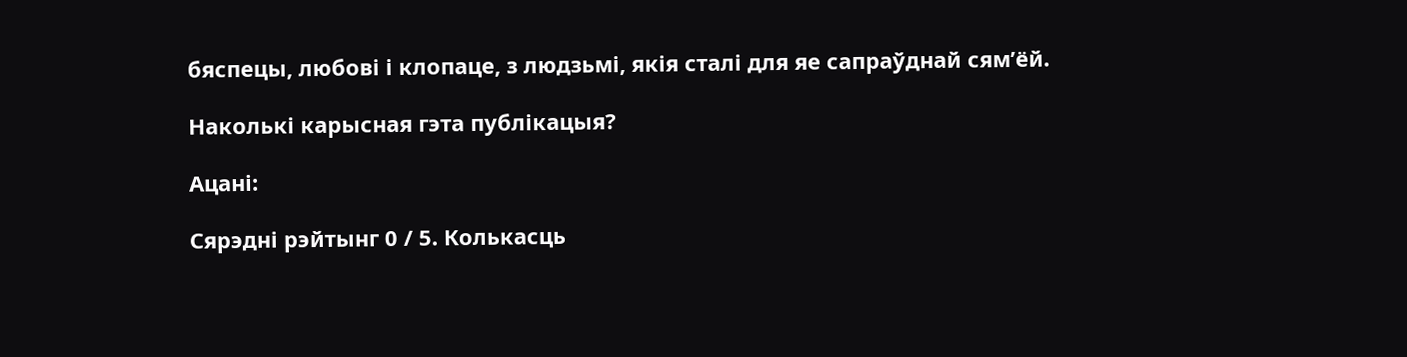бяспецы, любові і клопаце, з людзьмі, якія сталі для яе сапраўднай сям’ёй.

Наколькі карысная гэта публікацыя?

Ацані:

Сярэдні рэйтынг 0 / 5. Колькасць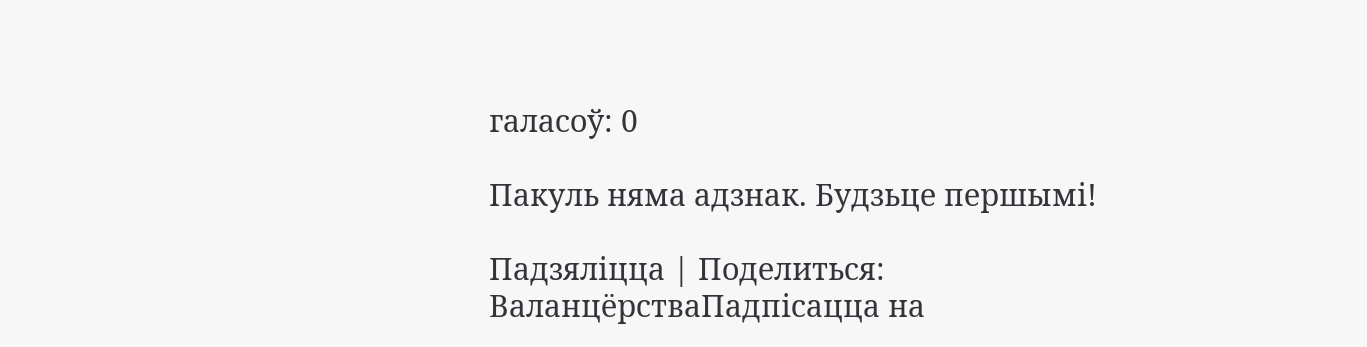галасоў: 0

Пакуль няма адзнак. Будзьце першымі!

Падзяліцца | Поделиться:
ВаланцёрстваПадпісацца на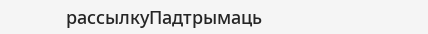рассылкуПадтрымаць